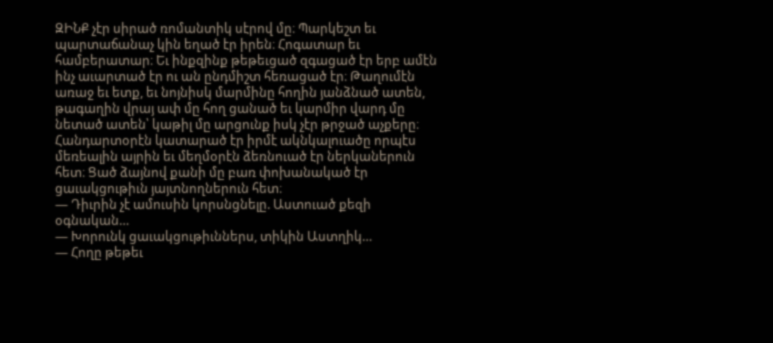ԶԻՆՔ չէր սիրած ռոմանտիկ սէրով մը։ Պարկեշտ եւ պարտաճանաչ կին եղած էր իրեն։ Հոգատար եւ համբերատար։ Եւ ինքզինք թեթեւցած զգացած էր երբ ամէն ինչ աւարտած էր ու ան ընդմիշտ հեռացած էր։ Թաղումէն առաջ եւ ետք, եւ նոյնիսկ մարմինը հողին յանձնած ատեն, թագաղին վրայ ափ մը հող ցանած եւ կարմիր վարդ մը նետած ատեն՝ կաթիլ մը արցունք իսկ չէր թրջած աչքերը։ Հանդարտօրէն կատարած էր իրմէ ակնկալուածը որպէս մեռեալին այրին եւ մեղմօրէն ձեռնուած էր ներկաներուն հետ։ Ցած ձայնով քանի մը բառ փոխանակած էր ցաւակցութիւն յայտնողներուն հետ։
— Դիւրին չէ ամուսին կորսնցնելը. Աստուած քեզի օգնական…
— Խորունկ ցաւակցութիւններս, տիկին Աստղիկ…
— Հողը թեթեւ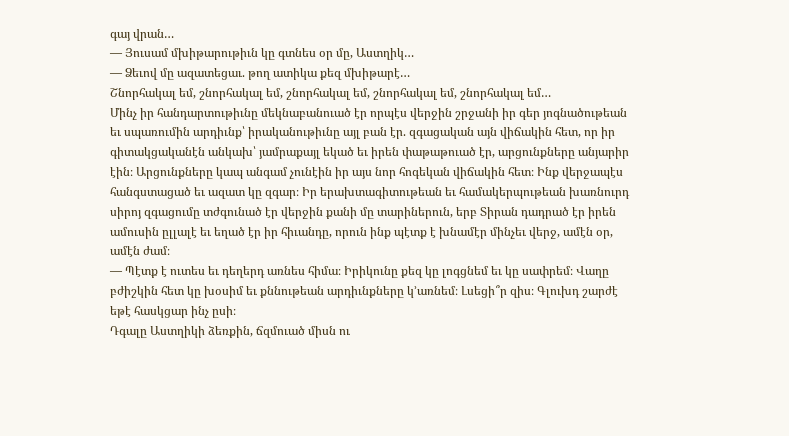գայ վրան…
— Յուսամ մխիթարութիւն կը գտնես օր մը, Աստղիկ…
— Ձեւով մը ազատեցաւ. թող ատիկա քեզ մխիթարէ…
Շնորհակալ եմ, շնորհակալ եմ, շնորհակալ եմ, շնորհակալ եմ, շնորհակալ եմ…
Մինչ իր հանդարտութիւնը մեկնաբանուած էր որպէս վերջին շրջանի իր գեր յոգնածութեան եւ սպառումին արդիւնք՝ իրականութիւնը այլ բան էր. զգացական այն վիճակին հետ, որ իր գիտակցականէն անկախ՝ յամրաքայլ եկած եւ իրեն փաթաթուած էր, արցունքները անյարիր էին։ Արցունքները կապ անգամ չունէին իր այս նոր հոգեկան վիճակին հետ։ Ինք վերջապէս հանգստացած եւ ազատ կը զգար։ Իր երախտագիտութեան եւ համակերպութեան խառնուրդ սիրոյ զգացումը տժգունած էր վերջին քանի մը տարիներուն, երբ Տիրան դադրած էր իրեն ամուսին ըլլալէ եւ եղած էր իր հիւանդը, որուն ինք պէտք է խնամէր մինչեւ վերջ, ամէն օր, ամէն ժամ։
— Պէտք է ուտես եւ դեղերդ առնես հիմա։ Իրիկունը քեզ կը լոգցնեմ եւ կը սափրեմ։ Վաղը բժիշկին հետ կը խօսիմ եւ քննութեան արդիւնքները կ՚առնեմ։ Լսեցի՞ր զիս։ Գլուխդ շարժէ եթէ հասկցար ինչ ըսի։
Դգալը Աստղիկի ձեռքին, ճզմուած միսն ու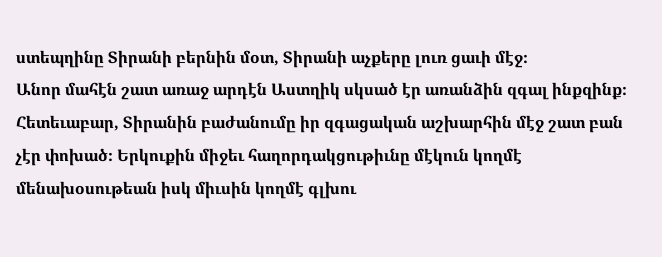ստեպղինը Տիրանի բերնին մօտ, Տիրանի աչքերը լուռ ցաւի մէջ։
Անոր մահէն շատ առաջ արդէն Աստղիկ սկսած էր առանձին զգալ ինքզինք։ Հետեւաբար, Տիրանին բաժանումը իր զգացական աշխարհին մէջ շատ բան չէր փոխած։ Երկուքին միջեւ հաղորդակցութիւնը մէկուն կողմէ մենախօսութեան իսկ միւսին կողմէ գլխու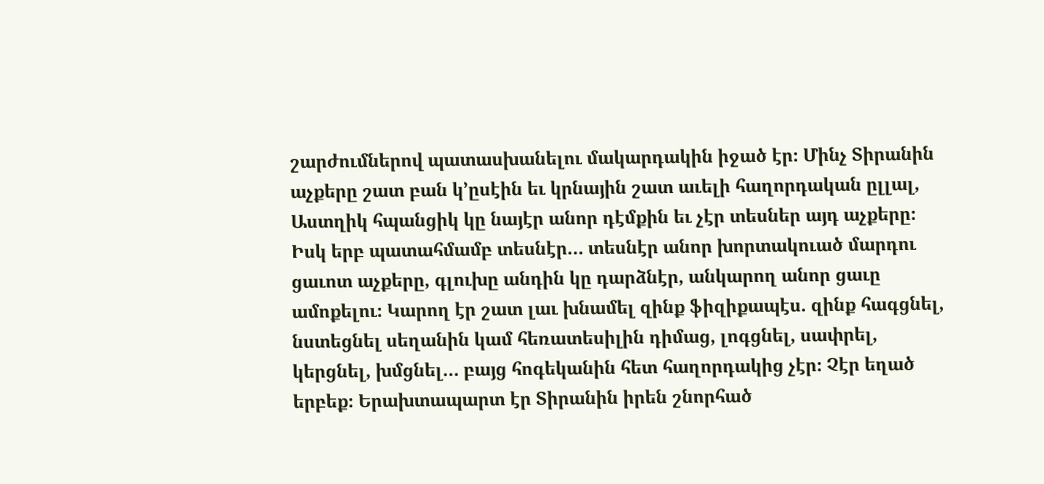շարժումներով պատասխանելու մակարդակին իջած էր։ Մինչ Տիրանին աչքերը շատ բան կ՚ըսէին եւ կրնային շատ աւելի հաղորդական ըլլալ, Աստղիկ հպանցիկ կը նայէր անոր դէմքին եւ չէր տեսներ այդ աչքերը։ Իսկ երբ պատահմամբ տեսնէր… տեսնէր անոր խորտակուած մարդու ցաւոտ աչքերը, գլուխը անդին կը դարձնէր, անկարող անոր ցաւը ամոքելու։ Կարող էր շատ լաւ խնամել զինք ֆիզիքապէս. զինք հագցնել, նստեցնել սեղանին կամ հեռատեսիլին դիմաց, լոգցնել, սափրել, կերցնել, խմցնել… բայց հոգեկանին հետ հաղորդակից չէր։ Չէր եղած երբեք։ Երախտապարտ էր Տիրանին իրեն շնորհած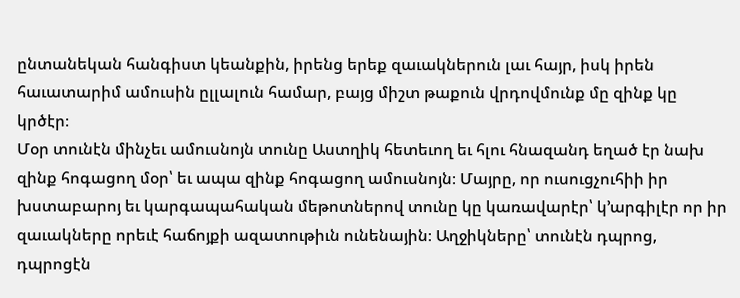ընտանեկան հանգիստ կեանքին, իրենց երեք զաւակներուն լաւ հայր, իսկ իրեն հաւատարիմ ամուսին ըլլալուն համար, բայց միշտ թաքուն վրդովմունք մը զինք կը կրծէր։
Մօր տունէն մինչեւ ամուսնոյն տունը Աստղիկ հետեւող եւ հլու հնազանդ եղած էր նախ զինք հոգացող մօր՝ եւ ապա զինք հոգացող ամուսնոյն։ Մայրը, որ ուսուցչուհիի իր խստաբարոյ եւ կարգապահական մեթոտներով տունը կը կառավարէր՝ կ՚արգիլէր որ իր զաւակները որեւէ հաճոյքի ազատութիւն ունենային։ Աղջիկները՝ տունէն դպրոց, դպրոցէն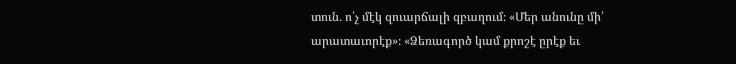տուն. ո՛չ մէկ զուարճալի զբաղում։ «Մեր անունը մի՛ արատաւորէք»։ «Ձեռագործ կամ քրոշէ ըրէք եւ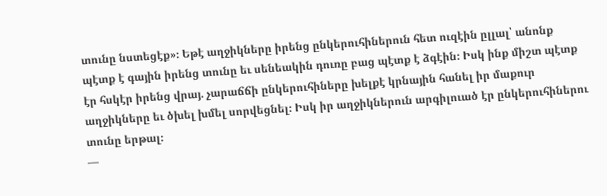տունը նստեցէք»։ Եթէ աղջիկները իրենց ընկերուհիներուն հետ ուզէին ըլլալ՝ անոնք պէտք է գային իրենց տունը եւ սենեակին դուռը բաց պէտք է ձգէին։ Իսկ ինք միշտ պէտք էր հսկէր իրենց վրայ. չարաճճի ընկերուհիները խելքէ կրնային հանել իր մաքուր աղջիկները եւ ծխել խմել սորվեցնել։ Իսկ իր աղջիկներուն արգիլուած էր ընկերուհիներու տունը երթալ։
—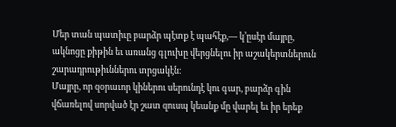Մեր տան պատիւը բարձր պէտք է պահէք,— կ՚ըսէր մայրը, ակնոցը քիթին եւ առանց գլուխը վերցնելու իր աշակերտներուն շարադրութիւններու տրցակէն։
Մայրը, որ զօրաւոր կիներու սերունդէ կու գար, բարձր գին վճառելով սորված էր շատ զուսպ կեանք մը վարել եւ իր երեք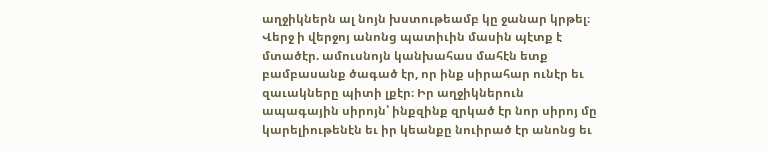աղջիկներն ալ նոյն խստութեամբ կը ջանար կրթել։ Վերջ ի վերջոյ անոնց պատիւին մասին պէտք է մտածէր. ամուսնոյն կանխահաս մահէն ետք բամբասանք ծագած էր, որ ինք սիրահար ունէր եւ զաւակները պիտի լքէր։ Իր աղջիկներուն ապագային սիրոյն՝ ինքզինք զրկած էր նոր սիրոյ մը կարելիութենէն եւ իր կեանքը նուիրած էր անոնց եւ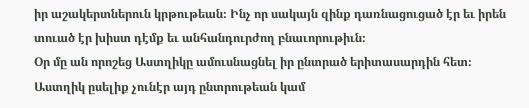իր աշակերտներուն կրթութեան։ Ինչ որ սակայն զինք դառնացուցած էր եւ իրեն տուած էր խիստ դէմք եւ անհանդուրժող բնաւորութիւն։
Օր մը ան որոշեց Աստղիկը ամուսնացնել իր ընտրած երիտասարդին հետ։ Աստղիկ ըսելիք չունէր այդ ընտրութեան կամ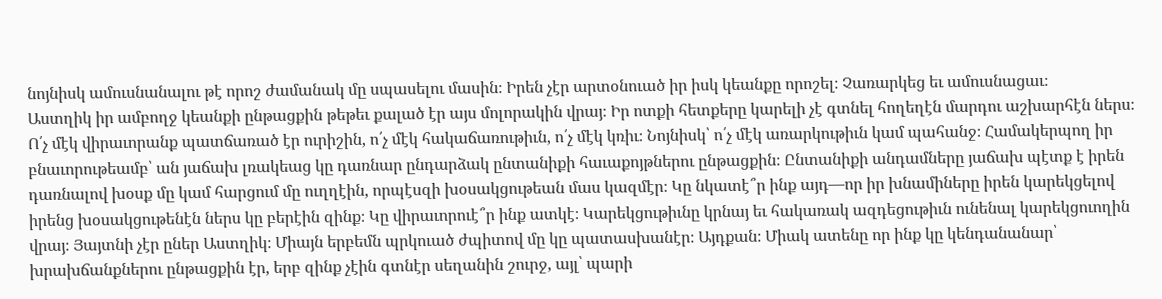նոյնիսկ ամուսնանալու թէ որոշ ժամանակ մը սպասելու մասին։ Իրեն չէր արտօնուած իր իսկ կեանքը որոշել։ Չառարկեց եւ ամուսնացաւ։
Աստղիկ իր ամբողջ կեանքի ընթացքին թեթեւ քալած էր այս մոլորակին վրայ։ Իր ոտքի հետքերը կարելի չէ գտնել հողեղէն մարդու աշխարհէն ներս։ Ո՛չ մէկ վիրաւորանք պատճառած էր ուրիշին, ո՛չ մէկ հակաճառութիւն, ո՛չ մէկ կռիւ։ Նոյնիսկ՝ ո՛չ մէկ առարկութիւն կամ պահանջ։ Համակերպող իր բնաւորութեամբ՝ ան յաճախ լռակեաց կը դառնար ընդարձակ ընտանիքի հաւաքոյթներու ընթացքին։ Ընտանիքի անդամները յաճախ պէտք է իրեն դառնալով խօսք մը կամ հարցում մը ուղղէին, որպէսզի խօսակցութեան մաս կազմէր։ Կը նկատէ՞ր ինք այդ—որ իր խնամիները իրեն կարեկցելով իրենց խօսակցութենէն ներս կը բերէին զինք։ Կը վիրաւորուէ՞ր ինք ատկէ։ Կարեկցութիւնը կրնայ եւ հակառակ ազդեցութիւն ունենալ կարեկցուողին վրայ։ Յայտնի չէր ըներ Աստղիկ։ Միայն երբեմն պրկուած ժպիտով մը կը պատասխանէր։ Այդքան։ Միակ ատենը որ ինք կը կենդանանար՝ խրախճանքներու ընթացքին էր, երբ զինք չէին գտնէր սեղանին շուրջ, այլ՝ պարի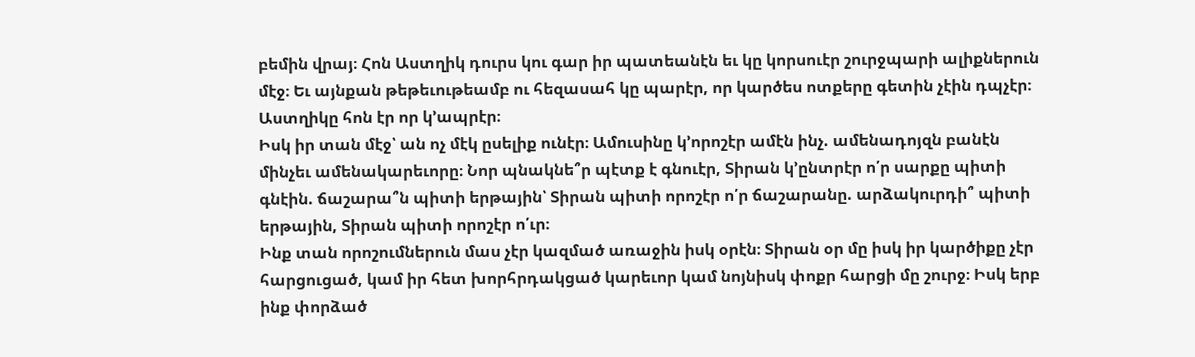բեմին վրայ։ Հոն Աստղիկ դուրս կու գար իր պատեանէն եւ կը կորսուէր շուրջպարի ալիքներուն մէջ։ Եւ այնքան թեթեւութեամբ ու հեզասահ կը պարէր, որ կարծես ոտքերը գետին չէին դպչէր։ Աստղիկը հոն էր որ կ՚ապրէր։
Իսկ իր տան մէջ՝ ան ոչ մէկ ըսելիք ունէր։ Ամուսինը կ՚որոշէր ամէն ինչ. ամենադոյզն բանէն մինչեւ ամենակարեւորը։ Նոր պնակնե՞ր պէտք է գնուէր, Տիրան կ՚ընտրէր ո՛ր սարքը պիտի գնէին. ճաշարա՞ն պիտի երթային՝ Տիրան պիտի որոշէր ո՛ր ճաշարանը. արձակուրդի՞ պիտի երթային, Տիրան պիտի որոշէր ո՛ւր։
Ինք տան որոշումներուն մաս չէր կազմած առաջին իսկ օրէն։ Տիրան օր մը իսկ իր կարծիքը չէր հարցուցած, կամ իր հետ խորհրդակցած կարեւոր կամ նոյնիսկ փոքր հարցի մը շուրջ։ Իսկ երբ ինք փորձած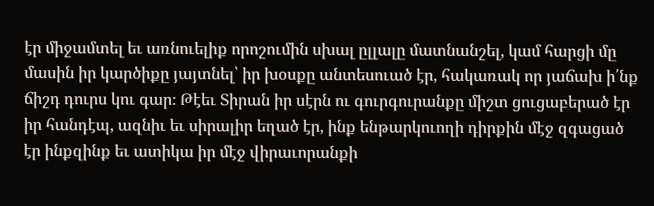էր միջամտել եւ առնուելիք որոշումին սխալ ըլլալը մատնանշել, կամ հարցի մը մասին իր կարծիքը յայտնել՝ իր խօսքը անտեսուած էր, հակառակ որ յաճախ ի՛նք ճիշդ դուրս կու գար։ Թէեւ Տիրան իր սէրն ու գուրգուրանքը միշտ ցուցաբերած էր իր հանդէպ, ազնիւ եւ սիրալիր եղած էր, ինք ենթարկուողի դիրքին մէջ զգացած էր ինքզինք եւ ատիկա իր մէջ վիրաւորանքի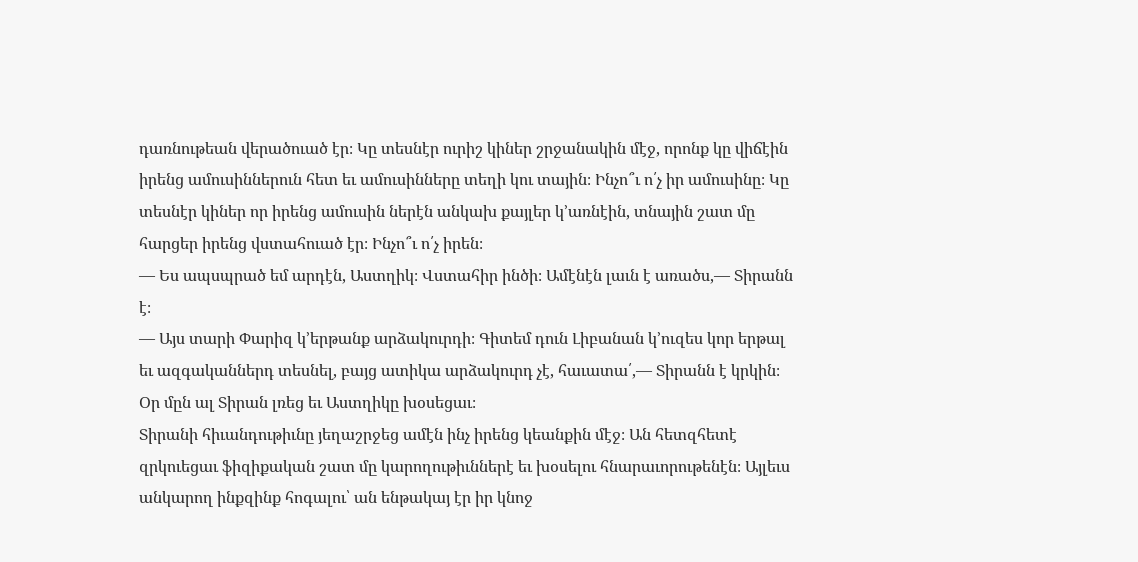դառնութեան վերածուած էր։ Կը տեսնէր ուրիշ կիներ շրջանակին մէջ, որոնք կը վիճէին իրենց ամուսիններուն հետ եւ ամուսինները տեղի կու տային։ Ինչո՞ւ ո՛չ իր ամուսինը։ Կը տեսնէր կիներ որ իրենց ամուսին ներէն անկախ քայլեր կ՚առնէին, տնային շատ մը հարցեր իրենց վստահուած էր։ Ինչո՞ւ ո՛չ իրեն։
— Ես ապսպրած եմ արդէն, Աստղիկ։ Վստահիր ինծի։ Ամէնէն լաւն է առածս,— Տիրանն է։
— Այս տարի Փարիզ կ՚երթանք արձակուրդի։ Գիտեմ դուն Լիբանան կ՚ուզես կոր երթալ եւ ազգականներդ տեսնել, բայց ատիկա արձակուրդ չէ, հաւատա՛,— Տիրանն է կրկին։
Օր մըն ալ Տիրան լռեց եւ Աստղիկը խօսեցաւ։
Տիրանի հիւանդութիւնը յեղաշրջեց ամէն ինչ իրենց կեանքին մէջ։ Ան հետզհետէ զրկուեցաւ ֆիզիքական շատ մը կարողութիւններէ եւ խօսելու հնարաւորութենէն։ Այլեւս անկարող ինքզինք հոգալու՝ ան ենթակայ էր իր կնոջ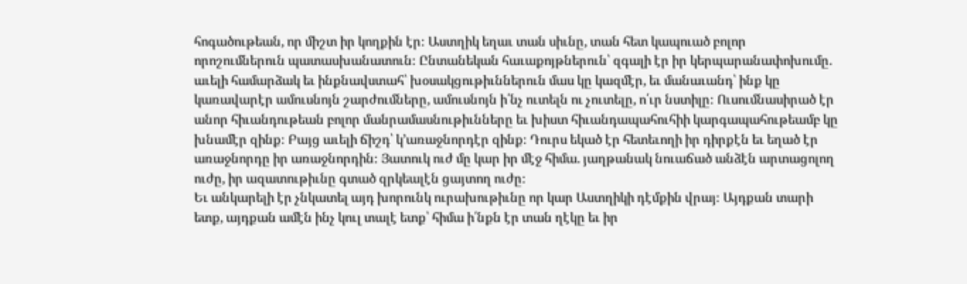հոգածութեան, որ միշտ իր կողքին էր։ Աստղիկ եղաւ տան սիւնը, տան հետ կապուած բոլոր որոշումներուն պատասխանատուն։ Ընտանեկան հաւաքոյթներուն՝ զգալի էր իր կերպարանափոխումը. աւելի համարձակ եւ ինքնավստահ՝ խօսակցութիւններուն մաս կը կազմէր, եւ մանաւանդ՝ ինք կը կառավարէր ամուսնոյն շարժումները, ամուսնոյն ի՛նչ ուտելն ու չուտելը, ո՛ւր նստիլը։ Ուսումնասիրած էր անոր հիւանդութեան բոլոր մանրամասնութիւնները եւ խիստ հիւանդապահուհիի կարգապահութեամբ կը խնամէր զինք։ Բայց աւելի ճիշդ՝ կ՚առաջնորդէր զինք։ Դուրս եկած էր հետեւողի իր դիրքէն եւ եղած էր առաջնորդը իր առաջնորդին։ Յատուկ ուժ մը կար իր մէջ հիմա. յաղթանակ նուաճած անձէն արտացոլող ուժը, իր ազատութիւնը գտած զրկեալէն ցայտող ուժը։
Եւ անկարելի էր չնկատել այդ խորունկ ուրախութիւնը որ կար Աստղիկի դէմքին վրայ։ Այդքան տարի ետք, այդքան ամէն ինչ կուլ տալէ ետք՝ հիմա ի՛նքն էր տան ղէկը եւ իր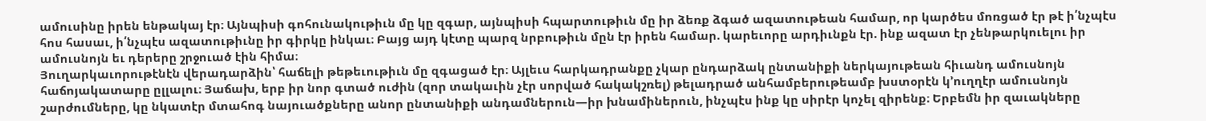ամուսինը իրեն ենթակայ էր։ Այնպիսի գոհունակութիւն մը կը զգար, այնպիսի հպարտութիւն մը իր ձեռք ձգած ազատութեան համար, որ կարծես մոռցած էր թէ ի՛նչպէս հոս հասաւ, ի՛նչպէս ազատութիւնը իր գիրկը ինկաւ։ Բայց այդ կէտը պարզ նրբութիւն մըն էր իրեն համար. կարեւորը արդիւնքն էր. ինք ազատ էր չենթարկուելու իր ամուսնոյն եւ դերերը շրջուած էին հիմա։
Յուղարկաւորութէնէն վերադարձին՝ հաճելի թեթեւութիւն մը զգացած էր։ Այլեւս հարկադրանքը չկար ընդարձակ ընտանիքի ներկայութեան հիւանդ ամուսնոյն հաճոյակատարը ըլլալու։ Յաճախ, երբ իր նոր գտած ուժին (զոր տակաւին չէր սորված հակակշռել) թելադրած անհամբերութեամբ խստօրէն կ՚ուղղէր ամուսնոյն շարժումները, կը նկատէր մտահոգ նայուածքները անոր ընտանիքի անդամներուն—իր խնամիներուն, ինչպէս ինք կը սիրէր կոչել զիրենք։ Երբեմն իր զաւակները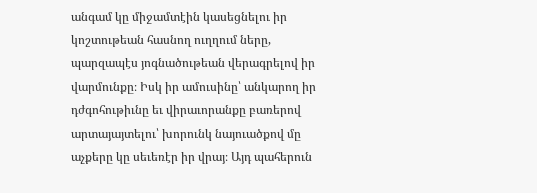անգամ կը միջամտէին կասեցնելու իր կոշտութեան հասնող ուղղում ները, պարզապէս յոգնածութեան վերագրելով իր վարմունքը։ Իսկ իր ամուսինը՝ անկարող իր դժգոհութիւնը եւ վիրաւորանքը բառերով արտայայտելու՝ խորունկ նայուածքով մը աչքերը կը սեւեռէր իր վրայ։ Այդ պահերուն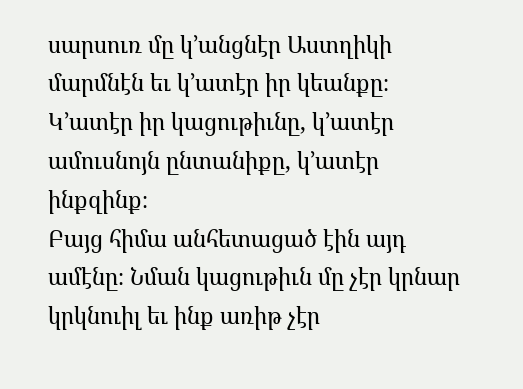սարսուռ մը կ՚անցնէր Աստղիկի մարմնէն եւ կ՚ատէր իր կեանքը։ Կ՚ատէր իր կացութիւնը, կ՚ատէր ամուսնոյն ընտանիքը, կ՚ատէր ինքզինք։
Բայց հիմա անհետացած էին այդ ամէնը։ Նման կացութիւն մը չէր կրնար կրկնուիլ եւ ինք առիթ չէր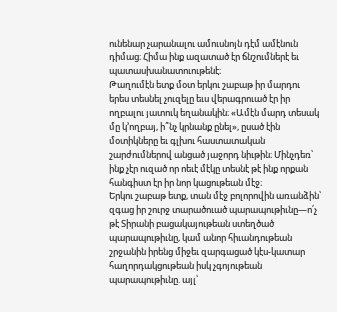ունենար չարանալու ամուսնոյն դէմ ամէնուն դիմաց։ Հիմա ինք ազատած էր ճնշումներէ եւ պատասխանատուութենէ։
Թաղումէն ետք մօտ երկու շաբաթ իր մարդու երես տեսնել չուզելը եւս վերագրուած էր իր ողբալու յատուկ եղանակին։ «Ամէն մարդ տեսակ մը կ՚ողբայ, ի՞նչ կրնանք ընել», ըսած էին մօտիկները եւ գլխու հաստատական շարժումներով անցած յաջորդ նիւթին։ Մինչդեռ՝ ինք չէր ուզած որ ոեւէ մէկը տեսնէ թէ ինք որքան հանգիստ էր իր նոր կացութեան մէջ։
Երկու շաբաթ ետք, տան մէջ բոլորովին առանձին՝ զգաց իր շուրջ տարածուած պարապութիւնը—ո՛չ թէ Տիրանի բացակայութեան ստեղծած պարապութիւնը, կամ անոր հիւանդութեան շրջանին իրենց միջեւ զարգացած կէս-կատար հաղորդակցութեան իսկ չգոյութեան պարապութիւնը. այլ՝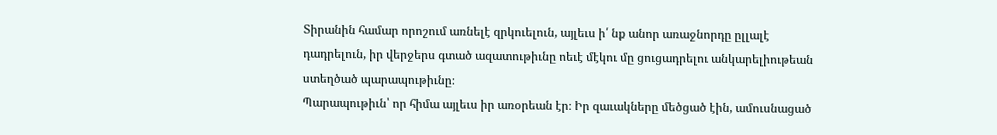Տիրանին համար որոշում առնելէ զրկուելուն, այլեւս ի՛ նք անոր առաջնորդը ըլլալէ դադրելուն, իր վերջերս գտած ազատութիւնը ոեւէ մէկու մը ցուցադրելու անկարելիութեան ստեղծած պարապութիւնը։
Պարապութիւն՝ որ հիմա այլեւս իր առօրեան էր։ Իր զաւակները մեծցած էին, ամուսնացած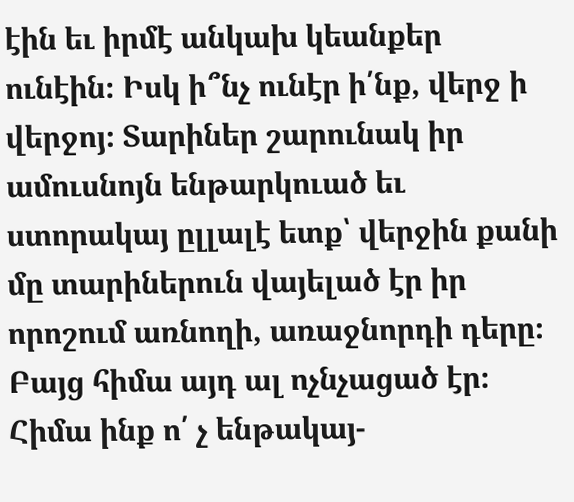էին եւ իրմէ անկախ կեանքեր ունէին։ Իսկ ի՞նչ ունէր ի՛նք, վերջ ի վերջոյ։ Տարիներ շարունակ իր ամուսնոյն ենթարկուած եւ ստորակայ ըլլալէ ետք՝ վերջին քանի մը տարիներուն վայելած էր իր որոշում առնողի, առաջնորդի դերը։ Բայց հիմա այդ ալ ոչնչացած էր։ Հիմա ինք ո՛ չ ենթակայ-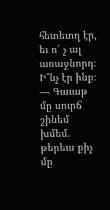հետեւող էր, եւ ո՛ չ ալ առաջնորդ։ Ի՞նչ էր ինք։
— Գաւաթ մը սուրճ շինեմ խմեմ. թերեւս քիչ մը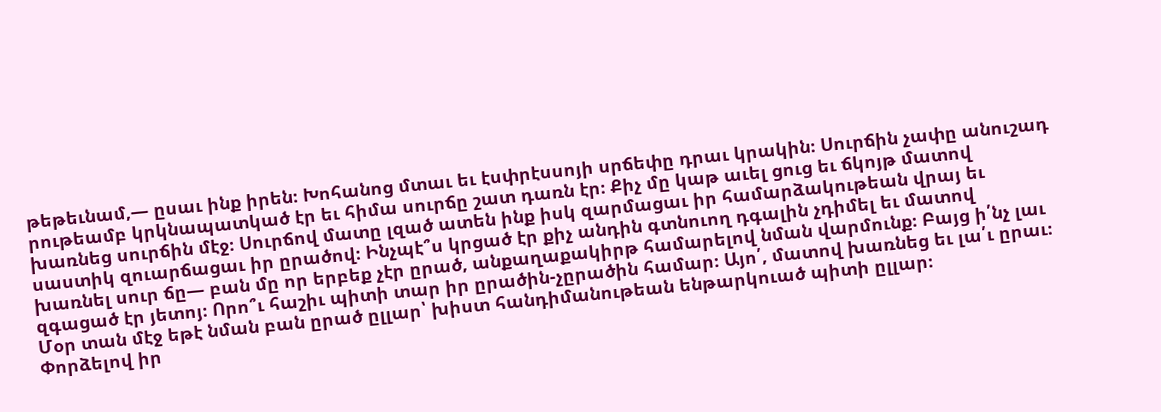թեթեւնամ,— ըսաւ ինք իրեն։ Խոհանոց մտաւ եւ էսփրէսսոյի սրճեփը դրաւ կրակին։ Սուրճին չափը անուշադ րութեամբ կրկնապատկած էր եւ հիմա սուրճը շատ դառն էր։ Քիչ մը կաթ աւել ցուց եւ ճկոյթ մատով խառնեց սուրճին մէջ։ Սուրճով մատը լզած ատեն ինք իսկ զարմացաւ իր համարձակութեան վրայ եւ սաստիկ զուարճացաւ իր ըրածով։ Ինչպէ՞ս կրցած էր քիչ անդին գտնուող դգալին չդիմել եւ մատով խառնել սուր ճը— բան մը որ երբեք չէր ըրած, անքաղաքակիրթ համարելով նման վարմունք։ Բայց ի՛նչ լաւ զգացած էր յետոյ։ Որո՞ւ հաշիւ պիտի տար իր ըրածին-չըրածին համար։ Այո՛, մատով խառնեց եւ լա՛ւ ըրաւ։ Մօր տան մէջ եթէ նման բան ըրած ըլլար՝ խիստ հանդիմանութեան ենթարկուած պիտի ըլլար։
Փորձելով իր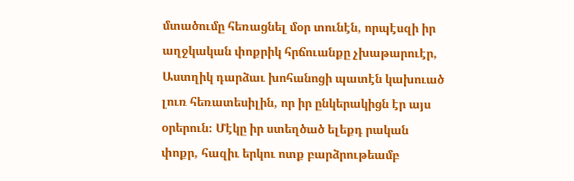մտածումը հեռացնել մօր տունէն, որպէսզի իր աղջկական փոքրիկ հրճուանքը չխաթարուէր, Աստղիկ դարձաւ խոհանոցի պատէն կախուած լուռ հեռատեսիլին, որ իր ընկերակիցն էր այս օրերուն։ Մէկը իր ստեղծած ելեքդ րական փոքր, հազիւ երկու ոտք բարձրութեամբ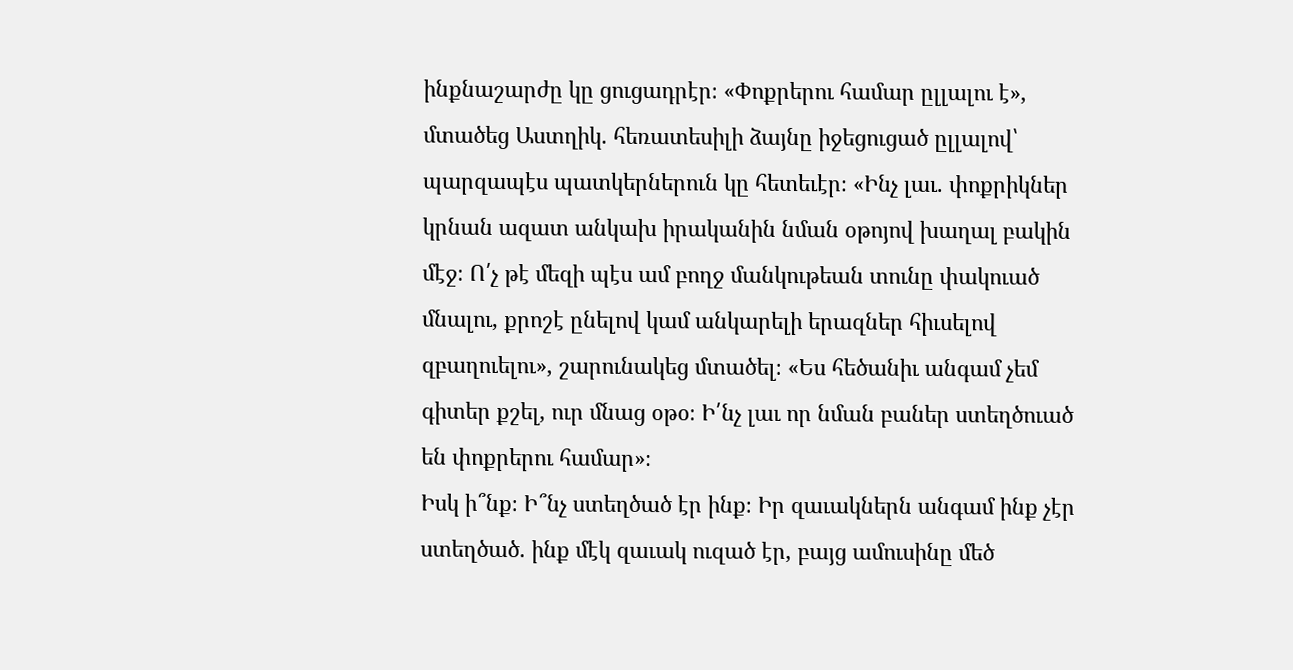ինքնաշարժը կը ցուցադրէր։ «Փոքրերու համար ըլլալու է», մտածեց Աստղիկ. հեռատեսիլի ձայնը իջեցուցած ըլլալով՝ պարզապէս պատկերներուն կը հետեւէր։ «Ինչ լաւ. փոքրիկներ կրնան ազատ անկախ իրականին նման օթոյով խաղալ բակին մէջ։ Ո՛չ թէ մեզի պէս ամ բողջ մանկութեան տունը փակուած մնալու, քրոշէ ընելով կամ անկարելի երազներ հիւսելով զբաղուելու», շարունակեց մտածել։ «Ես հեծանիւ անգամ չեմ գիտեր քշել, ուր մնաց օթօ։ Ի՛նչ լաւ որ նման բաներ ստեղծուած են փոքրերու համար»։
Իսկ ի՞նք։ Ի՞նչ ստեղծած էր ինք։ Իր զաւակներն անգամ ինք չէր ստեղծած. ինք մէկ զաւակ ուզած էր, բայց ամուսինը մեծ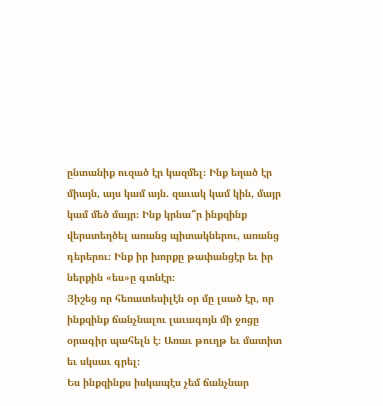ընտանիք ուզած էր կազմել։ Ինք եղած էր միայն, այս կամ այն. զաւակ կամ կին, մայր կամ մեծ մայր։ Ինք կրնա՞ր ինքզինք վերստեղծել առանց պիտակներու, առանց դերերու։ Ինք իր խորքը թափանցէր եւ իր ներքին «ես»ը գտնէր։
Յիշեց որ հեռատեսիլէն օր մը լսած էր, որ ինքզինք ճանչնալու լաւագոյն մի ջոցը օրագիր պահելն է։ Առաւ թուղթ եւ մատիտ եւ սկսաւ գրել։
Ես ինքզինքս իսկապէս չեմ ճանչնար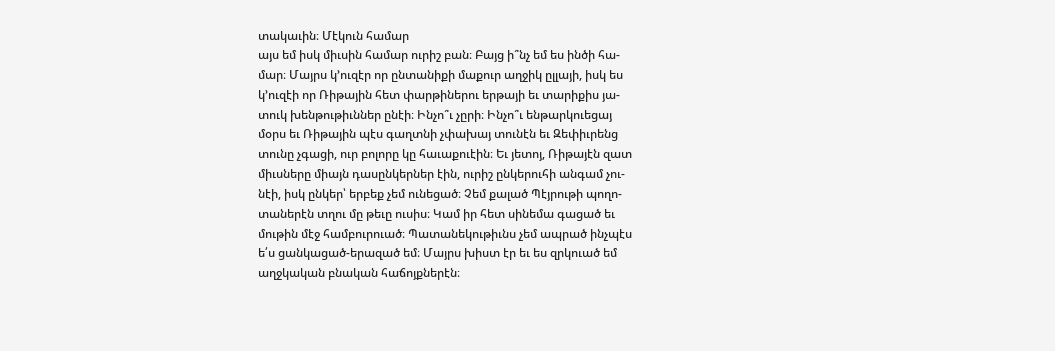տակաւին։ Մէկուն համար
այս եմ իսկ միւսին համար ուրիշ բան։ Բայց ի՞նչ եմ ես ինծի հա-
մար։ Մայրս կ՚ուզէր որ ընտանիքի մաքուր աղջիկ ըլլայի, իսկ ես
կ՚ուզէի որ Ռիթային հետ փարթիներու երթայի եւ տարիքիս յա-
տուկ խենթութիւններ ընէի։ Ինչո՞ւ չըրի։ Ինչո՞ւ ենթարկուեցայ
մօրս եւ Ռիթային պէս գաղտնի չփախայ տունէն եւ Զեփիւրենց
տունը չգացի, ուր բոլորը կը հաւաքուէին։ Եւ յետոյ, Ռիթայէն զատ
միւսները միայն դասընկերներ էին, ուրիշ ընկերուհի անգամ չու-
նէի, իսկ ընկեր՝ երբեք չեմ ունեցած։ Չեմ քալած Պէյրութի պողո-
տաներէն տղու մը թեւը ուսիս։ Կամ իր հետ սինեմա գացած եւ
մութին մէջ համբուրուած։ Պատանեկութիւնս չեմ ապրած ինչպէս
ե՛ս ցանկացած-երազած եմ։ Մայրս խիստ էր եւ ես զրկուած եմ
աղջկական բնական հաճոյքներէն։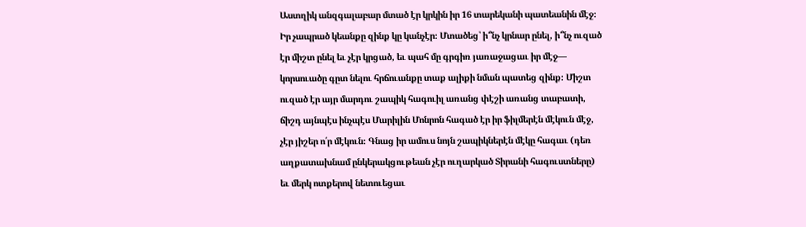Աստղիկ անզգալաբար մտած էր կրկին իր 16 տարեկանի պատեանին մէջ։ Իր չապրած կեանքը զինք կը կանչէր։ Մտածեց՝ ի՞նչ կրնար ընել, ի՞նչ ուզած էր միշտ ընել եւ չէր կրցած, եւ պահ մը գրգիռ յառաջացաւ իր մէջ— կորսուածը գըտ նելու հրճուանքը տաք ալիքի նման պատեց զինք։ Միշտ ուզած էր այր մարդու շապիկ հագուիլ առանց փէշի առանց տաբատի, ճիշդ այնպէս ինչպէս Մարիլին Մոնրոն հագած էր իր ֆիլմերէն մէկուն մէջ, չէր յիշեր ո՛ր մէկուն։ Գնաց իր ամուս նոյն շապիկներէն մէկը հագաւ (դեռ աղքատախնամ ընկերակցութեան չէր ուղարկած Տիրանի հագուստները) եւ մերկ ոտքերով նետուեցաւ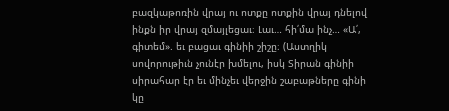բազկաթոռին վրայ ու ոտքը ոտքին վրայ դնելով ինքն իր վրայ զմայլեցաւ։ Լաւ… հի՛մա ինչ… «Ա՛, գիտեմ». եւ բացաւ գինիի շիշը։ (Աստղիկ սովորութիւն չունէր խմելու, իսկ Տիրան գինիի սիրահար էր եւ մինչեւ վերջին շաբաթները գինի կը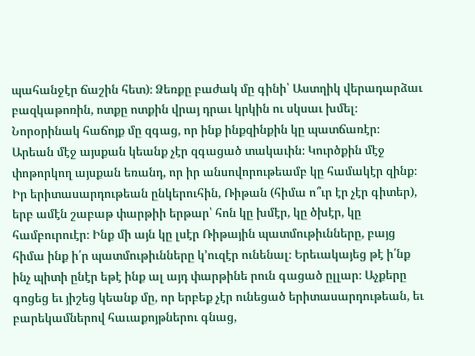պահանջէր ճաշին հետ)։ Ձեռքը բաժակ մը գինի՝ Աստղիկ վերադարձաւ բազկաթոռին, ոտքը ոտքին վրայ դրաւ կրկին ու սկսաւ խմել։ Նորօրինակ հաճոյք մը զգաց, որ ինք ինքզինքին կը պատճառէր։ Արեան մէջ այսքան կեանք չէր զգացած տակաւին։ Կուրծքին մէջ փոթորկող այսքան եռանդ, որ իր անսովորութեամբ կը համակէր զինք։ Իր երիտասարդութեան ընկերուհին, Ռիթան (հիմա ո՞ւր էր չէր գիտեր), երբ ամէն շաբաթ փարթիի երթար՝ հոն կը խմէր, կը ծխէր, կը համբուրուէր։ Ինք մի այն կը լսէր Ռիթային պատմութիւնները, բայց հիմա ինք ի՛ր պատմութիւնները կ՚ուզէր ունենալ։ Երեւակայեց թէ ի՛նք ինչ պիտի ընէր եթէ ինք ալ այդ փարթինե րուն գացած ըլլար։ Աչքերը գոցեց եւ յիշեց կեանք մը, որ երբեք չէր ունեցած երիտասարդութեան, եւ բարեկամներով հաւաքոյթներու գնաց,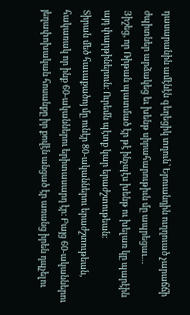դասարանին ամէնէն գեղեցիկ տղուն՝ Երուանդին ուղղուած չարաճճի ժպիտներ արձակեց եւ խենթ սիրահարութիւն մը ապրեցաւ…
Յիշեց, որ Ռիթան պատմած էր թէ ինչպէս խենթ ու խելառ կը պարէին այդ փարթիներուն։ Ուրեմն պէտք կար երաժշտութեան։
Տիրան մեծ հաւաքածոյ մը ունէր 80-ականներու երաժշտութեան, հակառակ որ ինք 60-ականներու երիտասարդ էր։ Բայց 60-ականներու յեղափոխական հոսանքը իր քովէն անցած էր առանց իրեն դպչելու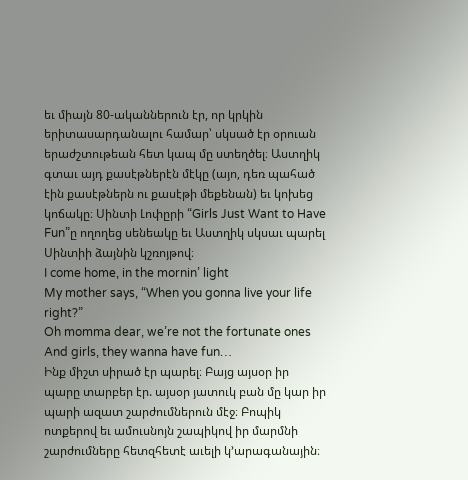եւ միայն 80-ականներուն էր, որ կրկին երիտասարդանալու համար՝ սկսած էր օրուան երաժշտութեան հետ կապ մը ստեղծել։ Աստղիկ գտաւ այդ քասէթներէն մէկը (այո, դեռ պահած էին քասէթներն ու քասէթի մեքենան) եւ կոխեց կոճակը։ Սինտի Լոփըրի “Girls Just Want to Have Fun”ը ողողեց սենեակը եւ Աստղիկ սկսաւ պարել Սինտիի ձայնին կշռոյթով։
I come home, in the mornin’ light
My mother says, “When you gonna live your life right?”
Oh momma dear, we’re not the fortunate ones
And girls, they wanna have fun…
Ինք միշտ սիրած էր պարել։ Բայց այսօր իր պարը տարբեր էր. այսօր յատուկ բան մը կար իր պարի ազատ շարժումներուն մէջ։ Բոպիկ ոտքերով եւ ամուսնոյն շապիկով իր մարմնի շարժումները հետզհետէ աւելի կ՚արագանային։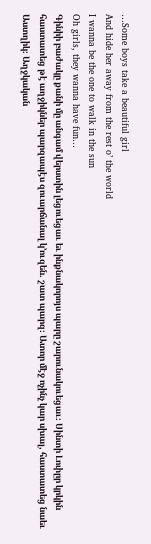…Some boys take a beautiful girl
And hide her away from the rest o’ the world
I wanna be the one to walk in the sun
Oh girls, they wanna have fun…
Գինիի բաժակը քանի մը անգամ վերստին լեցուեցաւ եւ ինքնակորոյս պարը շարունակուեցաւ։ Սինտի Լոփըր կրկին հաստատեց թէ աղջիկներ պարզապէս զուարճանալ կ՚ուզեն. շատ պարզ։ Ատոր մէջ ոչինչ կար սխալ, հաստատեց նաեւ Աստղիկ։ Աղջկական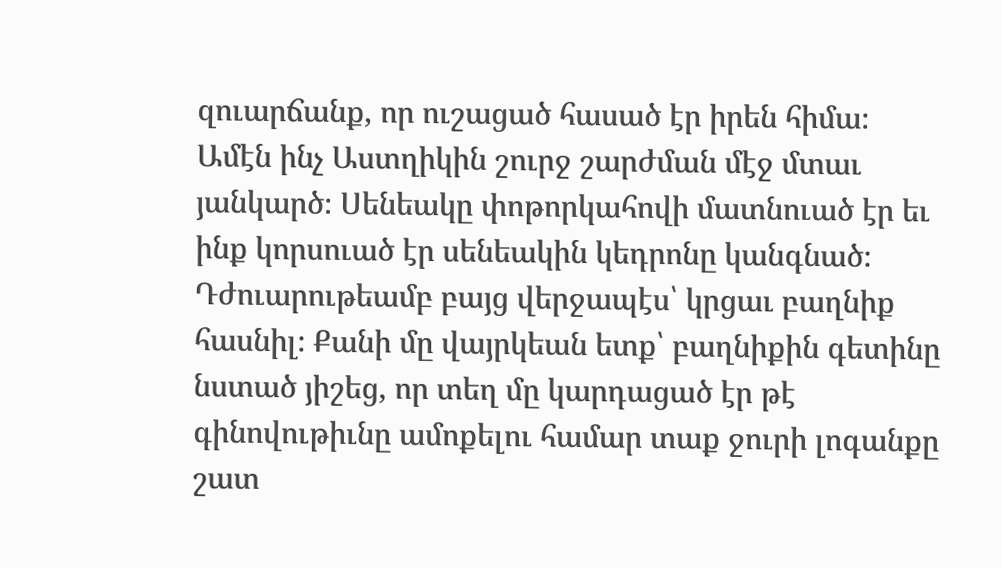զուարճանք, որ ուշացած հասած էր իրեն հիմա։
Ամէն ինչ Աստղիկին շուրջ շարժման մէջ մտաւ յանկարծ։ Սենեակը փոթորկահովի մատնուած էր եւ ինք կորսուած էր սենեակին կեդրոնը կանգնած։ Դժուարութեամբ բայց վերջապէս՝ կրցաւ բաղնիք հասնիլ։ Քանի մը վայրկեան ետք՝ բաղնիքին գետինը նստած յիշեց, որ տեղ մը կարդացած էր թէ գինովութիւնը ամոքելու համար տաք ջուրի լոգանքը շատ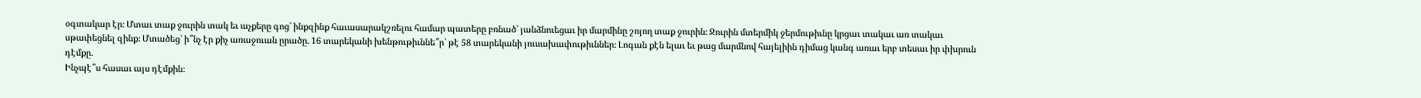օգտակար էր։ Մտաւ տաք ջուրին տակ եւ աչքերը գոց՝ ինքզինք հաւասարակշռելու համար պատերը բռնած՝ յանձնուեցաւ իր մարմինը շոյող տաք ջուրին։ Ջուրին մտերմիկ ջերմութիւնը կրցաւ տակաւ առ տակաւ սթափեցնել զինք։ Մտածեց՝ ի՞նչ էր քիչ առաջուան ըրածը. 16 տարեկանի խենթութիւննե՞ր՝ թէ 58 տարեկանի յուսախափութիւններ։ Լոգան քէն ելաւ եւ թաց մարմնով հայելիին դիմաց կանգ առաւ երբ տեսաւ իր փխրուն դէմքը.
Ինչպէ՞ս հասաւ այս դէմքին։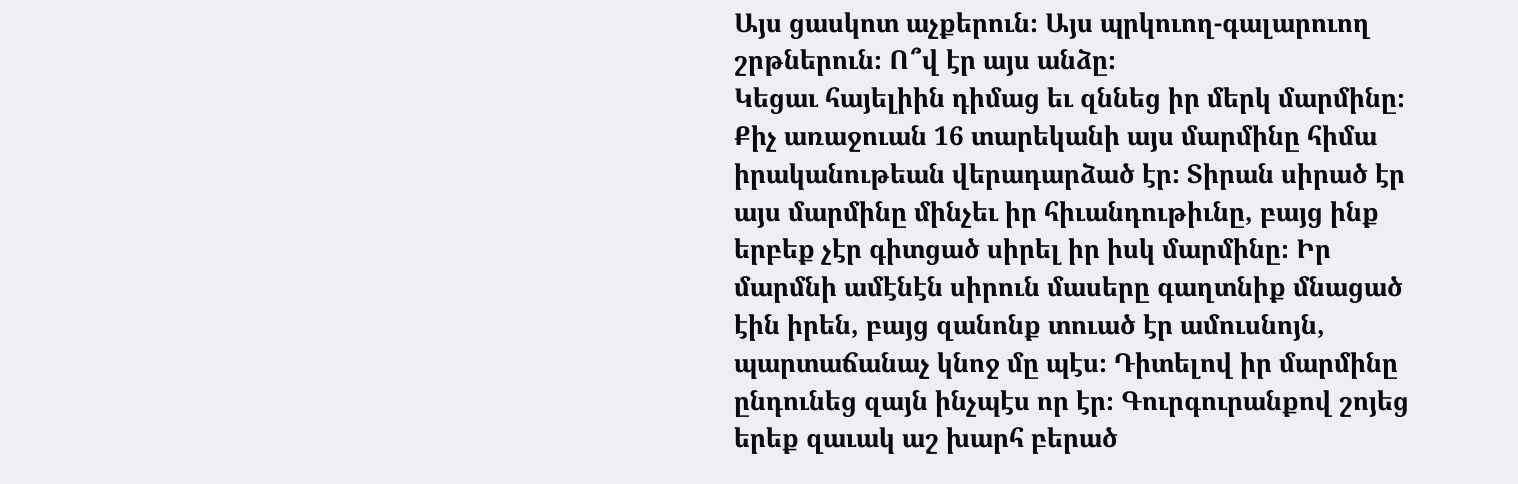Այս ցասկոտ աչքերուն։ Այս պրկուող-գալարուող շրթներուն։ Ո՞վ էր այս անձը։
Կեցաւ հայելիին դիմաց եւ զննեց իր մերկ մարմինը։ Քիչ առաջուան 16 տարեկանի այս մարմինը հիմա իրականութեան վերադարձած էր։ Տիրան սիրած էր այս մարմինը մինչեւ իր հիւանդութիւնը, բայց ինք երբեք չէր գիտցած սիրել իր իսկ մարմինը։ Իր մարմնի ամէնէն սիրուն մասերը գաղտնիք մնացած էին իրեն, բայց զանոնք տուած էր ամուսնոյն, պարտաճանաչ կնոջ մը պէս։ Դիտելով իր մարմինը ընդունեց զայն ինչպէս որ էր։ Գուրգուրանքով շոյեց երեք զաւակ աշ խարհ բերած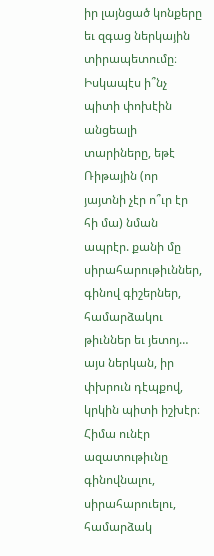իր լայնցած կոնքերը եւ զգաց ներկային տիրապետումը։ Իսկապէս ի՞նչ պիտի փոխէին անցեալի տարիները, եթէ Ռիթային (որ յայտնի չէր ո՞ւր էր հի մա) նման ապրէր. քանի մը սիրահարութիւններ, գինով գիշերներ, համարձակու թիւններ եւ յետոյ… այս ներկան, իր փխրուն դէպքով, կրկին պիտի իշխէր։
Հիմա ունէր ազատութիւնը գինովնալու, սիրահարուելու, համարձակ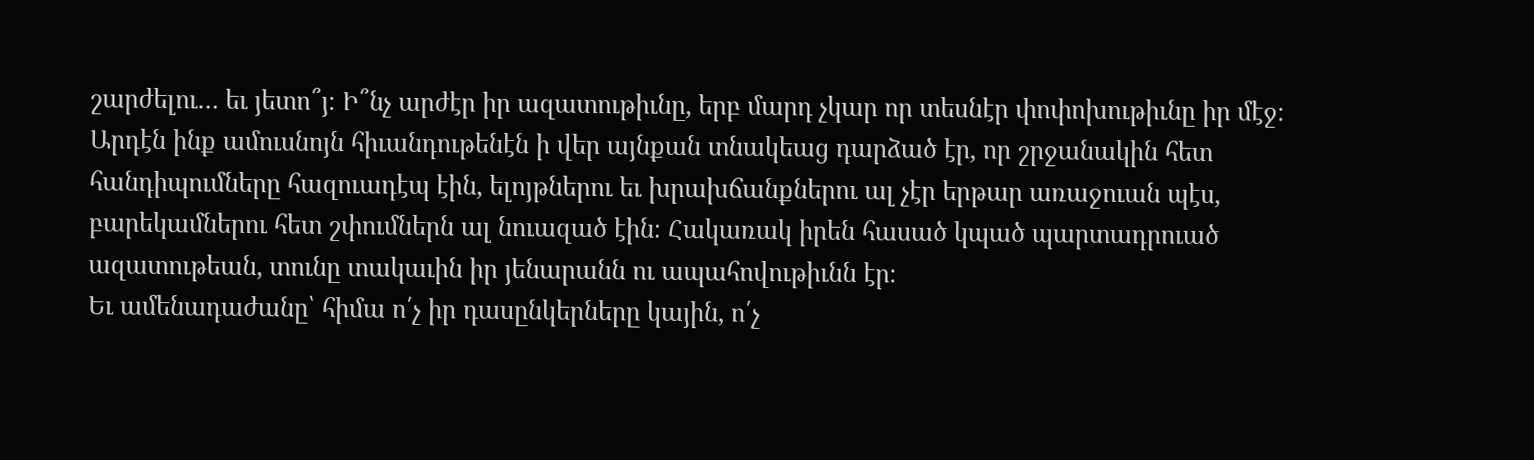շարժելու… եւ յետո՞յ։ Ի՞նչ արժէր իր ազատութիւնը, երբ մարդ չկար որ տեսնէր փոփոխութիւնը իր մէջ։ Արդէն ինք ամուսնոյն հիւանդութենէն ի վեր այնքան տնակեաց դարձած էր, որ շրջանակին հետ հանդիպումները հազուադէպ էին, ելոյթներու եւ խրախճանքներու ալ չէր երթար առաջուան պէս, բարեկամներու հետ շփումներն ալ նուազած էին։ Հակառակ իրեն հասած կպած պարտադրուած ազատութեան, տունը տակաւին իր յենարանն ու ապահովութիւնն էր։
Եւ ամենադաժանը՝ հիմա ո՛չ իր դասընկերները կային, ո՛չ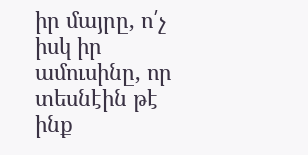իր մայրը, ո՛չ իսկ իր ամուսինը, որ տեսնէին թէ ինք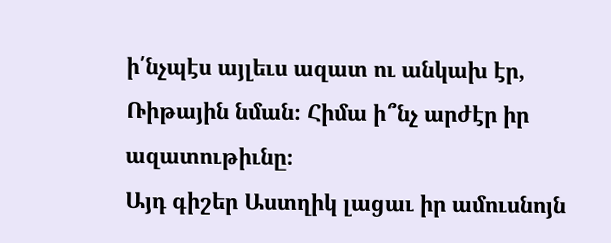ի՛նչպէս այլեւս ազատ ու անկախ էր, Ռիթային նման։ Հիմա ի՞նչ արժէր իր ազատութիւնը։
Այդ գիշեր Աստղիկ լացաւ իր ամուսնոյն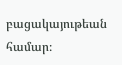բացակայութեան համար։